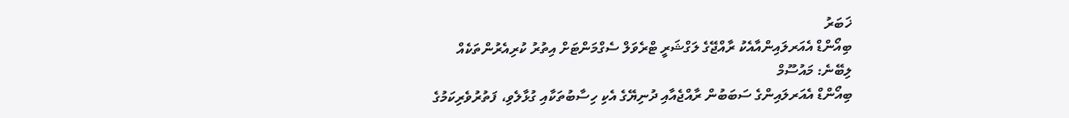ޚަބަރު
ބިއޯންޑް އެއަރލައިންއާއެކު ރާއްޖޭގެ ލަގްޝަރީ ޓްރެވަލް ސެގްމަންޓަށް އިތުރު ކުރިއެރުންތަކެއް ލިބޭނެ: މައުސޫމް
ބިއޯންޑް އެއަރލައިންގެ ސަބަބުން ރާއްޖެއާއި ދުނިޔޭގެ އެކި ހިސާބުތަކާއި ގުޅާލެވި، ފަތުރުވެރިކަމުގެ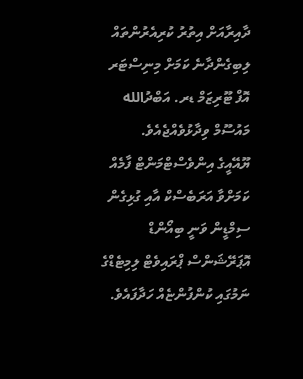ދާއިރާއަށް އިތުރު ކުރިއެރުންތައް ލިބިގެންދާނެ ކަމަށް މިނިސްޓަރ އޮފް ޓޫރިޒަމް ޑރ. އަބްދުالله މައުސޫމް ވިދާޅުވެއްޖެއެވެ.
ޔޫއޭއީގެ އިންވެސްޓްމަންޓް ފާމެއް ކަމަށްވާ އަރަބެސްކް އާއި ގުޅިގެން ސިމްޑީން ވަނީ ބިއޯންޑް އޮޕަރޭޝަންސް ޕްރައިވެޓް ލިމިޓެޑްގެ ނަމުގައި ކުންފުންޏެއް ހަދާފައެވެ.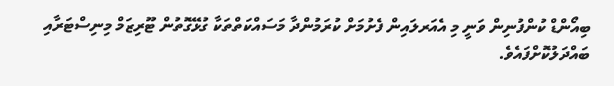ބިއޯންޑް ކުންފުނިން ވަނީ މި އެއަރލައިން ފެށުމަށް ކުރަމުންދާ މަސައްކަތްތަކާ ގުޅޭގޮތުން ޓޫރިޒަމް މިނިސްޓަރާއި ބައްދަލުކޮށްފައެވެ.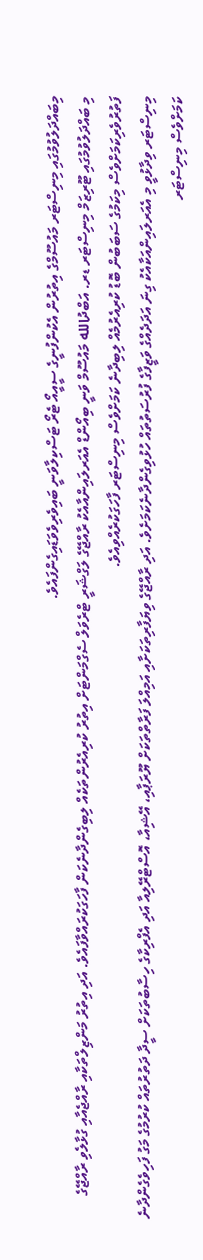މިބައްދަލުވުމުގައި މިނިސްޓަރ މައުސޫމްގެ އިތުރުން އެކުންފުނީގެ ސީއީއޯ ޓެރޯ ޓަސްކިލާވަނީ ބައިވެރިވެވަޑައިގެންފައެވެ.
މި ބައްދަލުވުމުގައި ޓޫރިޒަމް މިނިސްޓަރ ޑރ. އަބްދުالله މައުސޫމް ވަނީ ބިއޯންޑް އެއަރލައިންއާއެކު ރާއްޖޭގެ ލަގްޝަރީ ޓްރެވަލް ސެގްމަންޓަށް އިތުރު ކުރިއެރުންތަކެއް ލިބިގެންދާނެކަން ފާހަގަކުރައްވާފައެވެ. އަދި އިތުރު މަންޒިލްތަކާއި ރާއްޖެއާއި ގުޅާލެވި ރާއްޖޭގެ ފަތުރުވެރިކަމަށްވެސް މިކަމުގެ ސަބަބުން ބޮޑު ކުރިއެރުމެއް ލިބިދާނެ ކަމަށްވެސް މިނިސްޓަރ ފާހަގަކުރެއްވިއެވެ.
މިނިސްޓަރ ވިދާޅުވީ މި އެއަރލައިންއަކާއެކު ގިނަ އަދަދެއްގެ ވަޒީފާގެ ފުރުސަތުތައް ހުޅުވިގެންދާނެކަމަށެވެ. އަދި ރާއްޖޭގެ ވިޔަފާރިތަކަށާއި އަމިއްލަ ފަރާތްތަކަށް ޔޫރަޕާއި، އޭޝިއާ، އޮސްޓްރޭލިއާ އަދި އެފްރިކާގެ ހިސާބުތަކަށް ސީދާ ދަތުރުތައް ކުރުމުގެ މަގު ފަހިވެގެންދާނެ ކަމަށްވެސް މިނިސްޓަރ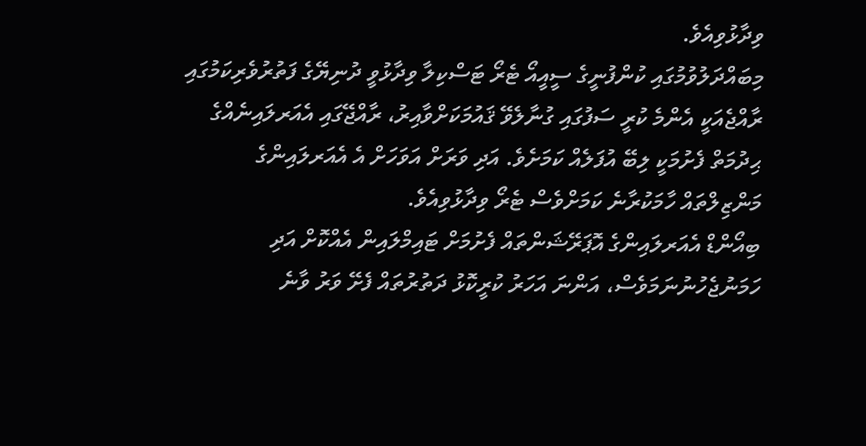ވިދާޅުވިއެވެ.
މިބައްދަލުވުމުގައި ކުންފުނީގެ ސީއީއޯ ޓެރޯ ޓަސްކިލާ ވިދާޅުވީ ދުނިޔޭގެ ފަތުރުވެރިކަމުގައި ރާއްޖެއަކީ އެންމެ ކުރީ ސަފުގައި ގުނާލެވޭ ޤައުމަކަށްވާއިރު، ރާއްޖޭގައި އެއަރލައިނެއްގެ ޙިދުމަތް ފެށުމަކީ ލިބޭ އުފަލެއް ކަމަށެވެ. އަދި ވަރަށް އަވަހަށް އެ އެއަރލައިންގެ މަންޒިލްތައް ހާމަކުރާނެ ކަމަށްވެސް ޓެރޯ ވިދާޅުވިއެވެ.
ބިއޯންޑް އެއަރލައިންގެ އޮޕަރޭޝަންތައް ފެށުމަށް ޓައިމްލައިން އެއްކޮށް އަދި ހަމަނުޖެހުނުނަމަވެސް، އަންނަ އަހަރު ކުރީކޮޅު ދަތުރުތައް ފެށޭ ވަރު ވާނެ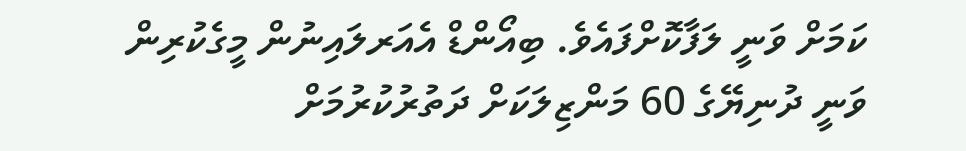ކަމަށް ވަނީ ލަފާކޮށްފައެވެ. ބިއޯންޑް އެއަރލައިނުން މީގެކުރިން ވަނީ ދުނިޔޭގެ 60 މަންޒިލަކަށް ދަތުރުކުރުމަށް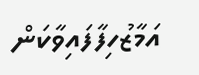އަމާޒުހިފާފައިވާކަން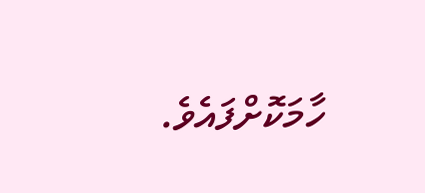ހާމަކޮށްފައެވެ.